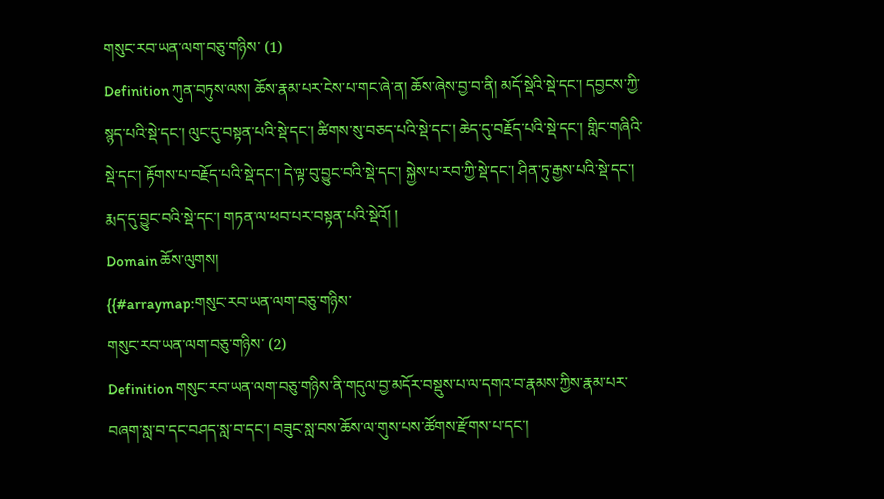གསུང་རབ་ཡན་ལག་བཅུ་གཉིས་ (1)
Definition ཀུན་བཏུས་ལས། ཆོས་རྣམ་པར་ངེས་པ་གང་ཞེ་ན། ཆོས་ཞེས་བྱ་བ་ནི། མདོ་སྡེའི་སྡེ་དང་། དབྱངས་ཀྱི་སྙད་པའི་སྡེ་དང་། ལུང་དུ་བསྟན་པའི་སྡེ་དང་། ཚིགས་སུ་བཅད་པའི་སྡེ་དང་། ཆེད་དུ་བརྗོད་པའི་སྡེ་དང་། གླིང་གཞིའི་སྡེ་དང་། རྟོགས་པ་བརྗོད་པའི་སྡེ་དང་། དེ་ལྟ་བུ་བྱུང་བའི་སྡེ་དང་། སྐྱེས་པ་རབ་ཀྱི་སྡེ་དང་། ཤིན་ཏུ་རྒྱས་པའི་སྡེ་དང་། རྨད་དུ་བྱུང་བའི་སྡེ་དང་། གཏན་ལ་ཕབ་པར་བསྟན་པའི་སྡེའོ། །
Domain ཆོས་ལུགས།
{{#arraymap:གསུང་རབ་ཡན་ལག་བཅུ་གཉིས་
གསུང་རབ་ཡན་ལག་བཅུ་གཉིས་ (2)
Definition གསུང་རབ་ཡན་ལག་བཅུ་གཉིས་ནི་གདུལ་བྱ་མདོར་བསྡུས་པ་ལ་དགའ་བ་རྣམས་ཀྱིས་རྣམ་པར་བཞག་སླ་བ་དང་བཤད་སླ་བ་དང་། བཟུང་སླ་བས་ཆོས་ལ་གུས་པས་ཚོགས་རྫོགས་པ་དང་།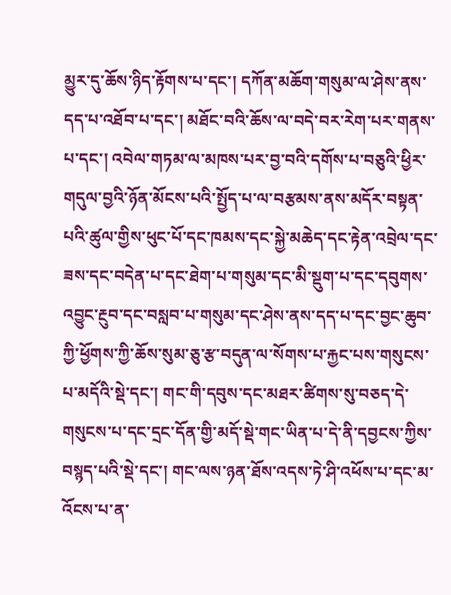མྱུར་དུ་ཆོས་ཉིད་རྟོགས་པ་དང་། དཀོན་མཆོག་གསུམ་ལ་ཤེས་ནས་དད་པ་འཐོབ་པ་དང་། མཐོང་བའི་ཆོས་ལ་བདེ་བར་རེག་པར་གནས་པ་དང་། འབེལ་གཏམ་ལ་མཁས་པར་བྱ་བའི་དགོས་པ་བཅུའི་ཕྱིར་གདུལ་བྱའི་ཉོན་མོངས་པའི་སྤྱོད་པ་ལ་བརྩམས་ནས་མདོར་བསྟན་པའི་ཚུལ་གྱིས་ཕུང་པོ་དང་ཁམས་དང་སྐྱེ་མཆེད་དང་རྟེན་འབྲེལ་དང་ཟས་དང་བདེན་པ་དང་ཐེག་པ་གསུམ་དང་མི་སྡུག་པ་དང་དབུགས་འབྱུང་རྔུབ་དང་བསླབ་པ་གསུམ་དང་ཤེས་ནས་དད་པ་དང་བྱང་ཆུབ་ཀྱི་ཕྱོགས་ཀྱི་ཆོས་སུམ་ཅུ་རྩ་བདུན་ལ་སོགས་པ་རྐྱང་པས་གསུངས་པ་མདོའི་སྡེ་དང་། གང་གི་དབུས་དང་མཐར་ཚིགས་སུ་བཅད་དེ་གསུངས་པ་དང་དྲང་དོན་གྱི་མདོ་སྡེ་གང་ཡིན་པ་དེ་ནི་དབྱངས་ཀྱིས་བསྙད་པའི་སྡེ་དང་། གང་ལས་ཉན་ཐོས་འདས་ཏེ་ཤི་འཕོས་པ་དང་མ་འོངས་པ་ན་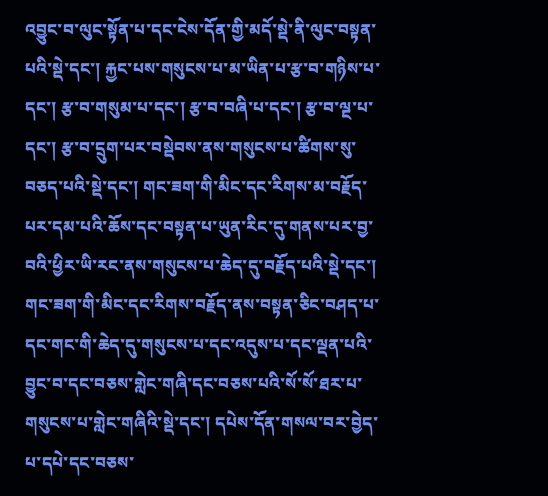འབྱུང་བ་ལུང་སྟོན་པ་དང་ངེས་དོན་གྱི་མདོ་སྡེ་ནི་ལུང་བསྟན་པའི་སྡེ་དང་། རྐྱང་པས་གསུངས་པ་མ་ཡིན་པ་རྩ་བ་གཉིས་པ་དང་། རྩ་བ་གསུམ་པ་དང་། རྩ་བ་བཞི་པ་དང་། རྩ་བ་ལྔ་པ་དང་། རྩ་བ་དྲུག་པར་བསྡེབས་ནས་གསུངས་པ་ཚིགས་སུ་བཅད་པའི་སྡེ་དང་། གང་ཟག་གི་མིང་དང་རིགས་མ་བརྗོད་པར་དམ་པའི་ཆོས་དང་བསྟན་པ་ཡུན་རིང་དུ་གནས་པར་བྱ་བའི་ཕྱིར་ཡི་རང་ནས་གསུངས་པ་ཆེད་དུ་བརྗོད་པའི་སྡེ་དང་། གང་ཟག་གི་མིང་དང་རིགས་བརྗོད་ནས་བསྟན་ཅིང་བཤད་པ་དང་གང་གི་ཆེད་དུ་གསུངས་པ་དང་འདུས་པ་དང་ལྡན་པའི་བྱུང་བ་དང་བཅས་གླེང་གཞི་དང་བཅས་པའི་སོ་སོ་ཐར་པ་གསུངས་པ་གླེང་གཞིའི་སྡེ་དང་། དཔེས་དོན་གསལ་བར་བྱེད་པ་དཔེ་དང་བཅས་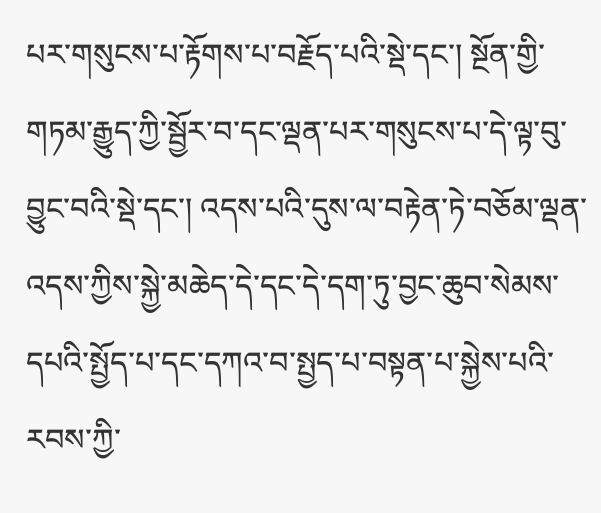པར་གསུངས་པ་རྟོགས་པ་བརྗོད་པའི་སྡེ་དང་། སྔོན་གྱི་གཏམ་རྒྱུད་ཀྱི་སྦྱོར་བ་དང་ལྡན་པར་གསུངས་པ་དེ་ལྟ་བུ་བྱུང་བའི་སྡེ་དང་། འདས་པའི་དུས་ལ་བརྟེན་ཏེ་བཅོམ་ལྡན་འདས་ཀྱིས་སྐྱེ་མཆེད་དེ་དང་དེ་དག་ཏུ་བྱང་ཆུབ་སེམས་དཔའི་སྤྱོད་པ་དང་དཀའ་བ་སྤྱད་པ་བསྟན་པ་སྐྱེས་པའི་རབས་ཀྱི་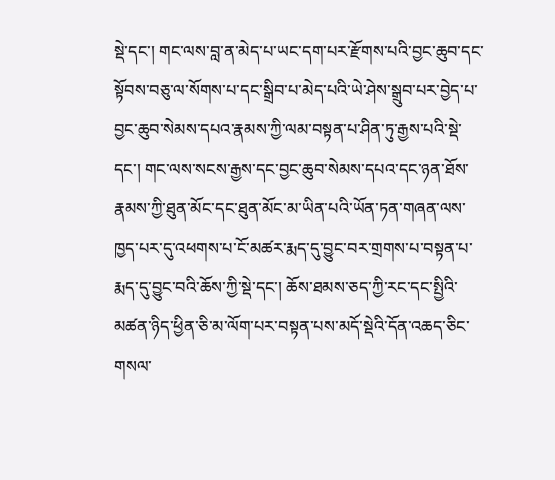སྡེ་དང་། གང་ལས་བླ་ན་མེད་པ་ཡང་དག་པར་རྫོགས་པའི་བྱང་ཆུབ་དང་སྟོབས་བཅུ་ལ་སོགས་པ་དང་སྒྲིབ་པ་མེད་པའི་ཡེ་ཤེས་སྒྲུབ་པར་བྱེད་པ་བྱང་ཆུབ་སེམས་དཔའ་རྣམས་ཀྱི་ལམ་བསྟན་པ་ཤིན་ཏུ་རྒྱས་པའི་སྡེ་དང་། གང་ལས་སངས་རྒྱས་དང་བྱང་ཆུབ་སེམས་དཔའ་དང་ཉན་ཐོས་རྣམས་ཀྱི་ཐུན་མོང་དང་ཐུན་མོང་མ་ཡིན་པའི་ཡོན་ཏན་གཞན་ལས་ཁྱད་པར་དུ་འཕགས་པ་ངོ་མཚར་རྨད་དུ་བྱུང་བར་གྲགས་པ་བསྟན་པ་རྨད་དུ་བྱུང་བའི་ཆོས་ཀྱི་སྡེ་དང་། ཆོས་ཐམས་ཅད་ཀྱི་རང་དང་སྤྱིའི་མཚན་ཉིད་ཕྱིན་ཅི་མ་ལོག་པར་བསྟན་པས་མདོ་སྡེའི་དོན་འཆད་ཅིང་གསལ་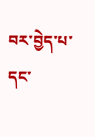བར་བྱེད་པ་དང་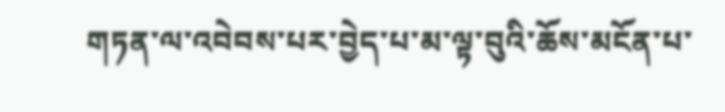གཏན་ལ་འབེབས་པར་བྱེད་པ་མ་ལྟ་བུའི་ཆོས་མངོན་པ་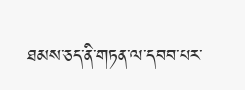ཐམས་ཅད་ནི་གཏན་ལ་དབབ་པར་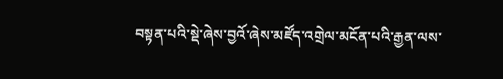བསྟན་པའི་སྡེ་ཞེས་བྱའོ་ཞེས་མཛོད་འགྲེལ་མངོན་པའི་རྒྱན་ལས་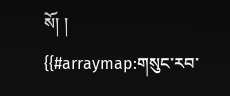སོ། །
{{#arraymap:གསུང་རབ་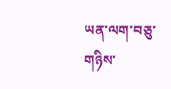ཡན་ལག་བཅུ་གཉིས་